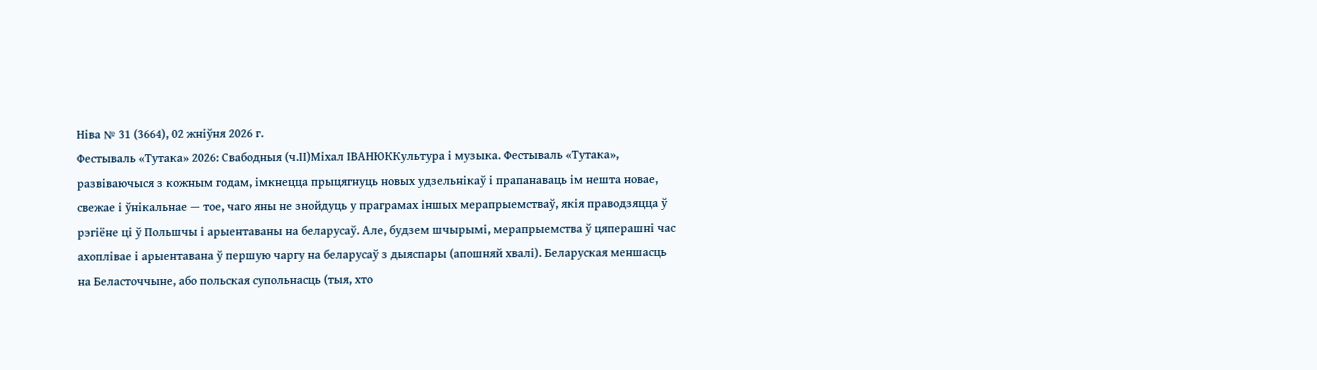Ніва № 31 (3664), 02 жніўня 2026 г.
Фестываль «Тутака» 2026: Свабодныя (ч.ІІ)Міхал ІВАНЮККультура і музыка. Фестываль «Тутака», развіваючыся з кожным годам, імкнецца прыцягнуць новых удзельнікаў і прапанаваць ім нешта новае, свежае і ўнікальнае — тое, чаго яны не знойдуць у праграмах іншых мерапрыемстваў, якія праводзяцца ў рэгіёне ці ў Польшчы і арыентаваны на беларусаў. Але, будзем шчырымі, мерапрыемства ў цяперашні час ахоплівае і арыентавана ў першую чаргу на беларусаў з дыяспары (апошняй хвалі). Беларуская меншасць на Беласточчыне, або польская супольнасць (тыя, хто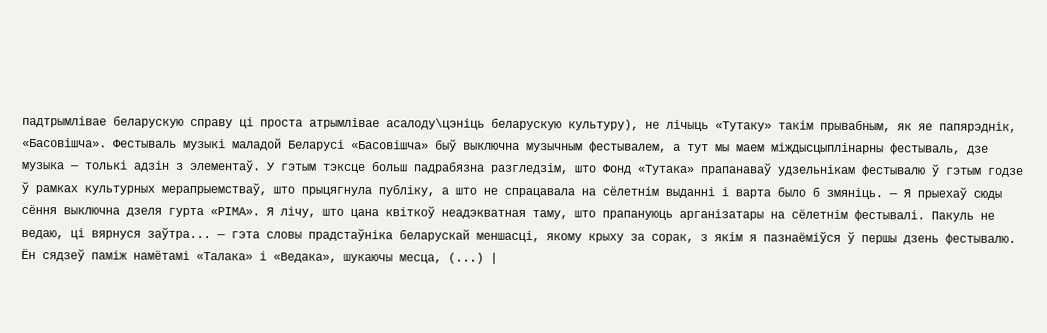падтрымлівае беларускую справу ці проста атрымлівае асалоду\цэніць беларускую культуру), не лічыць «Тутаку» такім прывабным, як яе папярэднік, «Басовішча». Фестываль музыкі маладой Беларусі «Басовішча» быў выключна музычным фестывалем, а тут мы маем міждысцыплінарны фестываль, дзе музыка — толькі адзін з элементаў. У гэтым тэксце больш падрабязна разгледзім, што Фонд «Тутака» прапанаваў удзельнікам фестывалю ў гэтым годзе ў рамках культурных мерапрыемстваў, што прыцягнула публіку, а што не спрацавала на сёлетнім выданні і варта было б змяніць. — Я прыехаў сюды сёння выключна дзеля гурта «РІМА». Я лічу, што цана квіткоў неадэкватная таму, што прапануюць арганізатары на сёлетнім фестывалі. Пакуль не ведаю, ці вярнуся заўтра... — гэта словы прадстаўніка беларускай меншасці, якому крыху за сорак, з якім я пазнаёміўся ў першы дзень фестывалю. Ён сядзеў паміж намётамі «Талака» і «Ведака», шукаючы месца, (...) |